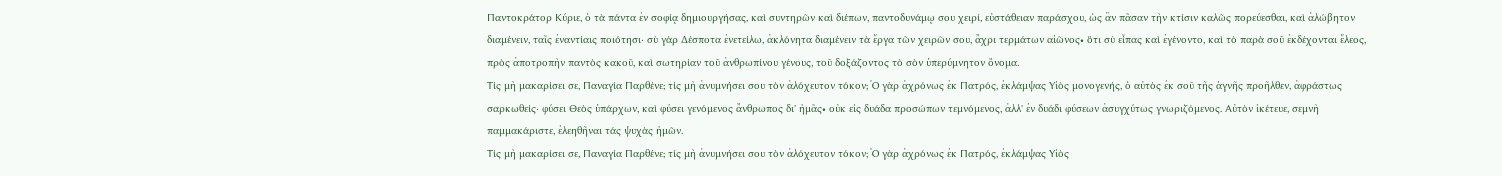Παντοκράτορ Κύριε, ὁ τὰ πάντα ἐν σοφίᾳ δημιουργήσας, καὶ συντηρῶν καὶ διέπων, παντοδυνάμῳ σου χειρί, εὐστάθειαν παράσχου, ὡς ἂν πᾶσαν τὴν κτίσιν καλῶς πορεύεσθαι, καὶ ἀλώβητον διαμένειν, ταῖς ἐναντίαις ποιότησι· σὺ γὰρ Δέσποτα ἐνετείλω, ἀκλόνητα διαμένειν τὰ ἔργα τῶν χειρῶν σου, ἄχρι τερμάτων αἰῶνος• ὅτι σὺ εἶπας καὶ ἐγένοντο, καὶ τὸ παρὰ σοῦ ἐκδέχονται ἔλεος, πρὸς ἀποτροπὴν παντὸς κακοῦ, καὶ σωτηρίαν τοῦ ἀνθρωπίνου γένους, τοῦ δοξάζοντος τὸ σὸν ὑπερύμνητον ὄνομα.
Τίς μὴ μακαρίσει σε, Παναγία Παρθένε; τίς μὴ ἀνυμνήσει σου τὸν ἀλόχευτον τόκον; Ὁ γὰρ ἀχρόνως ἐκ Πατρός, ἐκλάμψας Υἱὸς μονογενής, ὁ αὐτὸς ἐκ σοῦ τῆς ἁγνῆς προῆλθεν, ἀφράστως σαρκωθείς· φύσει Θεὸς ὑπάρχων, καὶ φύσει γενόμενος ἄνθρωπος δι' ἡμᾶς• οὐκ εἰς δυάδα προσώπων τεμνόμενος, ἀλλ' ἐν δυάδι φύσεων ἀσυγχύτως γνωριζόμενος. Αὐτὸν ἱκέτευε, σεμνὴ παμμακάριστε, ἐλεηθῆναι τάς ψυχὰς ἡμῶν.
Τίς μὴ μακαρίσει σε, Παναγία Παρθένε; τίς μὴ ἀνυμνήσει σου τὸν ἀλόχευτον τόκον; Ὁ γὰρ ἀχρόνως ἐκ Πατρός, ἐκλάμψας Υἱὸς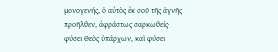μονογενής, ὁ αὐτὸς ἐκ σοῦ τῆς ἁγνῆς προῆλθεν, ἀφράστως σαρκωθείς· φύσει Θεὸς ὑπάρχων, καὶ φύσει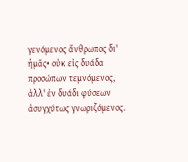γενόμενος ἄνθρωπος δι' ἡμᾶς• οὐκ εἰς δυάδα προσώπων τεμνόμενος, ἀλλ' ἐν δυάδι φύσεων ἀσυγχύτως γνωριζόμενος.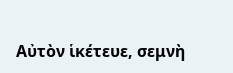Αὐτὸν ἱκέτευε, σεμνὴ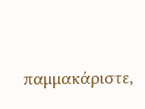παμμακάριστε,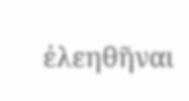ἐλεηθῆναι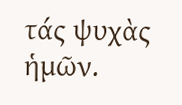τάς ψυχὰς ἡμῶν.